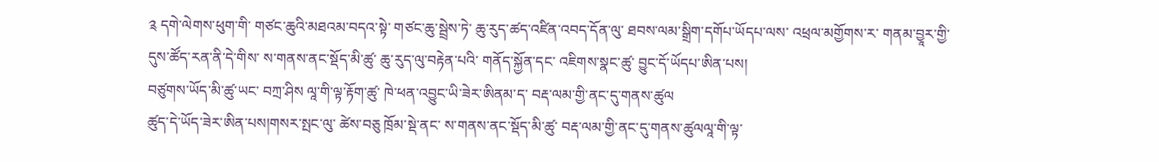༉ དགེ་ལེགས་ཕུག་གི་ གཙང་ཆུའི་མཐའམ་བདའ་སྟེ་ གཙང་ཆུ་སྦྲེས་ཏེ་ ཆུ་རུད་ཚད་འཛིན་འབད་དོན་ལུ་ ཐབས་ལམ་སྒྲིག་དགོཔ་ཡོདཔ་ལས་ འཕྲལ་མགྱོགས་ར་ གནམ་བྱཱར་གྱི་ དུས་ཚོད་རན་ནི་དེ་གིས་ ས་གནས་ནང་སྡོད་མི་ཚུ་ ཆུ་རུད་ལུ་བརྟེན་པའི་ གནོད་སྐྱོན་དང་ འཇིགས་སྣང་ཚུ་ བྱུང་དོ་ཡོདཔ་ཨིན་པས།
བཙུགས་ཡོད་མི་ཚུ་ཡང་ བཀྲ་ཤིས ལཱ་གི་ལྟ་རྟོག་ཚུ་ ཁེ་ཕན་འབྱུང་ཡི་ཟེར་ཨིནམ་ད་ བརྡ་ལམ་གྱི་ནང་དུ་གནས་ཚུལ
ཚུད་དེ་ཡོད་ཟེར་ཨིན་པས།གསར་སྤང་ལུ་ ཚེས་བཅུ ཁྲོམ་སྡེ་ནང་ ས་གནས་ནང་སྡོད་མི་ཚུ་ བརྡ་ལམ་གྱི་ནང་དུ་གནས་ཚུལལཱ་གི་ལྟ་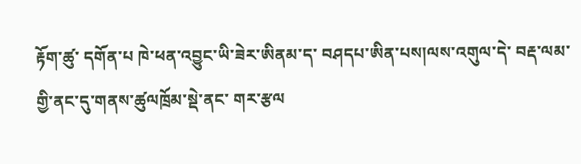རྟོག་ཚུ་ དགོན་པ ཁེ་ཕན་འབྱུང་ཡི་ཟེར་ཨིནམ་ད་ བཤདཔ་ཨིན་པས།ལས་འགུལ་དེ་ བརྡ་ལམ་གྱི་ནང་དུ་གནས་ཚུལཁྲོམ་སྡེ་ནང་ གར་རྩལ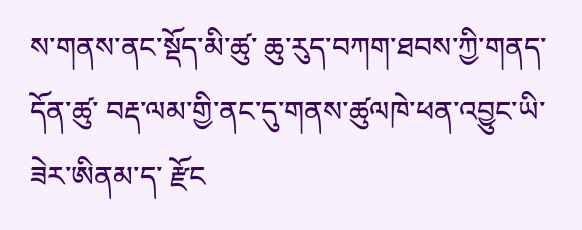ས་གནས་ནང་སྡོད་མི་ཚུ་ ཆུ་རུད་བཀག་ཐབས་ཀྱི་གནད་དོན་ཚུ་ བརྡ་ལམ་གྱི་ནང་དུ་གནས་ཚུལཁེ་ཕན་འབྱུང་ཡི་ཟེར་ཨིནམ་ད་ རྫོང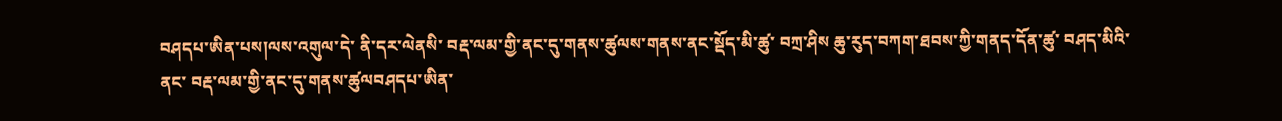བཤདཔ་ཨིན་པས།ལས་འགུལ་དེ་ ནི་དར་ལེནསི་ བརྡ་ལམ་གྱི་ནང་དུ་གནས་ཚུལས་གནས་ནང་སྡོད་མི་ཚུ་ བཀྲ་ཤིས ཆུ་རུད་བཀག་ཐབས་ཀྱི་གནད་དོན་ཚུ་ བཤད་མིའི་ནང་ བརྡ་ལམ་གྱི་ནང་དུ་གནས་ཚུལབཤདཔ་ཨིན་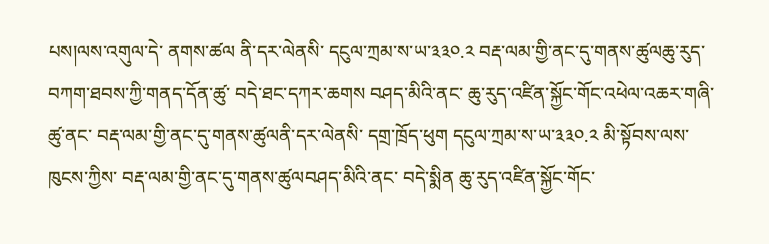པས།ལས་འགུལ་དེ་ ནགས་ཚལ ནི་དར་ལེནསི་ དངུལ་ཀྲམ་ས་ཡ་༣༣༠.༢ བརྡ་ལམ་གྱི་ནང་དུ་གནས་ཚུལཆུ་རུད་བཀག་ཐབས་ཀྱི་གནད་དོན་ཚུ་ བདེ་ཐང་དཀར་ཆགས བཤད་མིའི་ནང་ ཆུ་རུད་འཛིན་སྐྱོང་གོང་འཕེལ་འཆར་གཞི་ཚུ་ནང་ བརྡ་ལམ་གྱི་ནང་དུ་གནས་ཚུལནི་དར་ལེནསི་ དགྲ་ཁྲོད་ཕུག དངུལ་ཀྲམ་ས་ཡ་༣༣༠.༢ མི་སྟོབས་ལས་ཁུངས་ཀྱིས་ བརྡ་ལམ་གྱི་ནང་དུ་གནས་ཚུལབཤད་མིའི་ནང་ བདེ་སྨིན ཆུ་རུད་འཛིན་སྐྱོང་གོང་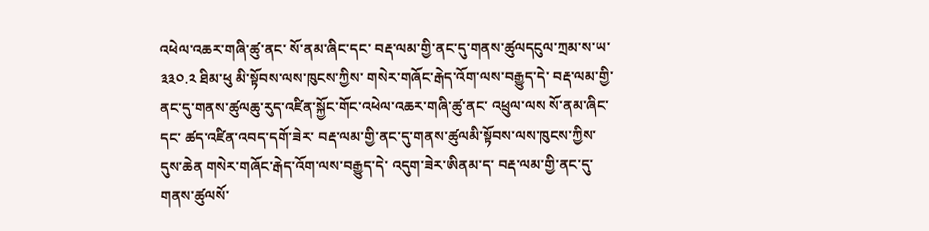འཕེལ་འཆར་གཞི་ཚུ་ནང་ སོ་ནམ་ཞིང་དང་ བརྡ་ལམ་གྱི་ནང་དུ་གནས་ཚུལདངུལ་ཀྲམ་ས་ཡ་༣༣༠.༢ ཐིམ་ཕུ མི་སྟོབས་ལས་ཁུངས་ཀྱིས་ གསེར་གཞོང་རྒེད་འོག་ལས་བརྒྱུད་དེ་ བརྡ་ལམ་གྱི་ནང་དུ་གནས་ཚུལཆུ་རུད་འཛིན་སྐྱོང་གོང་འཕེལ་འཆར་གཞི་ཚུ་ནང་ འཕྲུལ་ལས སོ་ནམ་ཞིང་དང་ ཚད་འཛིན་འབད་དགོ་ཟེར་ བརྡ་ལམ་གྱི་ནང་དུ་གནས་ཚུལམི་སྟོབས་ལས་ཁུངས་ཀྱིས་ དུས་ཆེན གསེར་གཞོང་རྒེད་འོག་ལས་བརྒྱུད་དེ་ འདུག་ཟེར་ཨིནམ་ད་ བརྡ་ལམ་གྱི་ནང་དུ་གནས་ཚུལསོ་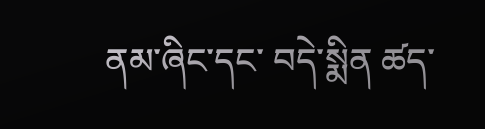ནམ་ཞིང་དང་ བདེ་སྨིན ཚད་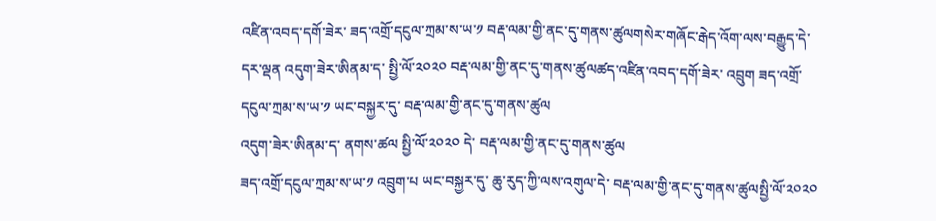འཛིན་འབད་དགོ་ཟེར་ ཟད་འགྲོ་དངུལ་ཀྲམ་ས་ཡ་༡ བརྡ་ལམ་གྱི་ནང་དུ་གནས་ཚུལགསེར་གཞོང་རྒེད་འོག་ལས་བརྒྱུད་དེ་ དར་ལྡན འདུག་ཟེར་ཨིནམ་ད་ སྤྱི་ལོ་༢༠༢༠ བརྡ་ལམ་གྱི་ནང་དུ་གནས་ཚུལཚད་འཛིན་འབད་དགོ་ཟེར་ འབྲུག ཟད་འགྲོ་དངུལ་ཀྲམ་ས་ཡ་༡ ཡང་བསྐྱར་དུ་ བརྡ་ལམ་གྱི་ནང་དུ་གནས་ཚུལ
འདུག་ཟེར་ཨིནམ་ད་ ནགས་ཚལ སྤྱི་ལོ་༢༠༢༠ དེ་ བརྡ་ལམ་གྱི་ནང་དུ་གནས་ཚུལ
ཟད་འགྲོ་དངུལ་ཀྲམ་ས་ཡ་༡ འབྲུག་པ ཡང་བསྐྱར་དུ་ ཆུ་རུད་ཀྱི་ལས་འགུལ་དེ་ བརྡ་ལམ་གྱི་ནང་དུ་གནས་ཚུལསྤྱི་ལོ་༢༠༢༠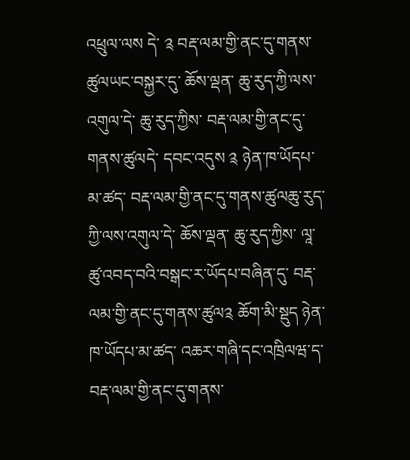འཕྲུལ་ལས དེ་ ༉ བརྡ་ལམ་གྱི་ནང་དུ་གནས་ཚུལཡང་བསྐྱར་དུ་ ཆོས་ལྡན་ ཆུ་རུད་ཀྱི་ལས་འགུལ་དེ་ ཆུ་རུད་ཀྱིས་ བརྡ་ལམ་གྱི་ནང་དུ་གནས་ཚུལདེ་ དབང་འདུས ༉ ཉེན་ཁ་ཡོདཔ་མ་ཚད་ བརྡ་ལམ་གྱི་ནང་དུ་གནས་ཚུལཆུ་རུད་ཀྱི་ལས་འགུལ་དེ་ ཆོས་ལྡན་ ཆུ་རུད་ཀྱིས་ ལཱ་ཚུ་འབད་བའི་བསྒང་ར་ཡོདཔ་བཞིན་དུ་ བརྡ་ལམ་གྱི་ནང་དུ་གནས་ཚུལ༉ ཆོག་མི་སྡུད ཉེན་ཁ་ཡོདཔ་མ་ཚད་ འཆར་གཞི་དང་འཁྲིལཝ་ད་ བརྡ་ལམ་གྱི་ནང་དུ་གནས་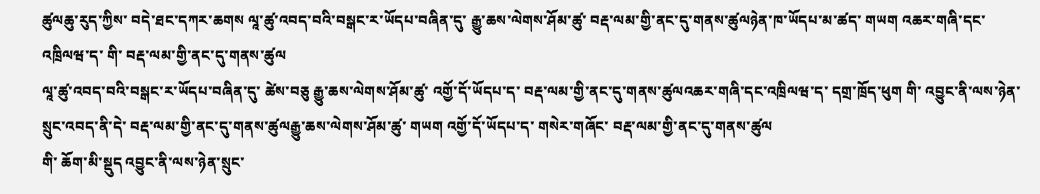ཚུལཆུ་རུད་ཀྱིས་ བདེ་ཐང་དཀར་ཆགས ལཱ་ཚུ་འབད་བའི་བསྒང་ར་ཡོདཔ་བཞིན་དུ་ རྒྱུ་ཆས་ལེགས་ཤོམ་ཚུ་ བརྡ་ལམ་གྱི་ནང་དུ་གནས་ཚུལཉེན་ཁ་ཡོདཔ་མ་ཚད་ གཡག འཆར་གཞི་དང་འཁྲིལཝ་ད་ གི་ བརྡ་ལམ་གྱི་ནང་དུ་གནས་ཚུལ
ལཱ་ཚུ་འབད་བའི་བསྒང་ར་ཡོདཔ་བཞིན་དུ་ ཚེས་བཅུ རྒྱུ་ཆས་ལེགས་ཤོམ་ཚུ་ འགྱོ་དོ་ཡོདཔ་ད་ བརྡ་ལམ་གྱི་ནང་དུ་གནས་ཚུལའཆར་གཞི་དང་འཁྲིལཝ་ད་ དགྲ་ཁྲོད་ཕུག གི་ འབྱུང་ནི་ལས་ཉེན་སྲུང་འབད་ནི་དེ་ བརྡ་ལམ་གྱི་ནང་དུ་གནས་ཚུལརྒྱུ་ཆས་ལེགས་ཤོམ་ཚུ་ གཡག འགྱོ་དོ་ཡོདཔ་ད་ གསེར་གཞོང་ བརྡ་ལམ་གྱི་ནང་དུ་གནས་ཚུལ
གི་ ཆོག་མི་སྡུད འབྱུང་ནི་ལས་ཉེན་སྲུང་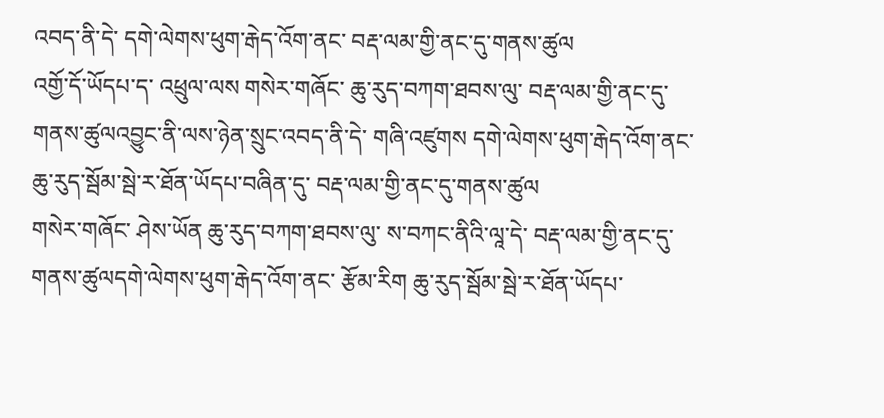འབད་ནི་དེ་ དགེ་ལེགས་ཕུག་རྒེད་འོག་ནང་ བརྡ་ལམ་གྱི་ནང་དུ་གནས་ཚུལ
འགྱོ་དོ་ཡོདཔ་ད་ འཕྲུལ་ལས གསེར་གཞོང་ ཆུ་རུད་བཀག་ཐབས་ལུ་ བརྡ་ལམ་གྱི་ནང་དུ་གནས་ཚུལའབྱུང་ནི་ལས་ཉེན་སྲུང་འབད་ནི་དེ་ གཞི་འཛུགས དགེ་ལེགས་ཕུག་རྒེད་འོག་ནང་ ཆུ་རུད་སྦོམ་སྦེ་ར་ཐོན་ཡོདཔ་བཞིན་དུ་ བརྡ་ལམ་གྱི་ནང་དུ་གནས་ཚུལ
གསེར་གཞོང་ ཤེས་ཡོན ཆུ་རུད་བཀག་ཐབས་ལུ་ ས་བཀང་ནིའི་ལཱ་དེ་ བརྡ་ལམ་གྱི་ནང་དུ་གནས་ཚུལདགེ་ལེགས་ཕུག་རྒེད་འོག་ནང་ རྩོམ་རིག ཆུ་རུད་སྦོམ་སྦེ་ར་ཐོན་ཡོདཔ་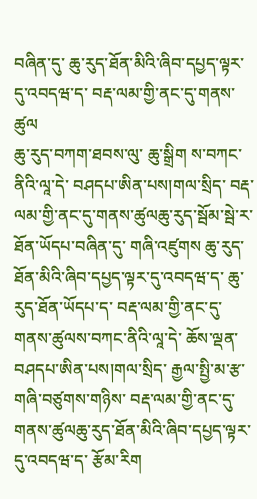བཞིན་དུ་ ཆུ་རུད་ཐོན་མིའི་ཞིབ་དཔྱད་ལྟར་དུ་འབདཝ་ད་ བརྡ་ལམ་གྱི་ནང་དུ་གནས་ཚུལ
ཆུ་རུད་བཀག་ཐབས་ལུ་ ཆུ་སྒྲིག ས་བཀང་ནིའི་ལཱ་དེ་ བཤདཔ་ཨིན་པས།གལ་སྲིད་ བརྡ་ལམ་གྱི་ནང་དུ་གནས་ཚུལཆུ་རུད་སྦོམ་སྦེ་ར་ཐོན་ཡོདཔ་བཞིན་དུ་ གཞི་འཛུགས ཆུ་རུད་ཐོན་མིའི་ཞིབ་དཔྱད་ལྟར་དུ་འབདཝ་ད་ ཆུ་རུད་ཐོན་ཡོདཔ་ད་ བརྡ་ལམ་གྱི་ནང་དུ་གནས་ཚུལས་བཀང་ནིའི་ལཱ་དེ་ ཆོས་ལྡན་ བཤདཔ་ཨིན་པས།གལ་སྲིད་ རྒྱལ་སྤྱི་མ་རྩ་གཞི་བཙུགས་གཉིས་ བརྡ་ལམ་གྱི་ནང་དུ་གནས་ཚུལཆུ་རུད་ཐོན་མིའི་ཞིབ་དཔྱད་ལྟར་དུ་འབདཝ་ད་ རྩོམ་རིག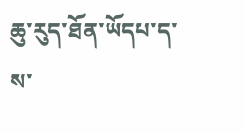ཆུ་རུད་ཐོན་ཡོདཔ་ད་ ས་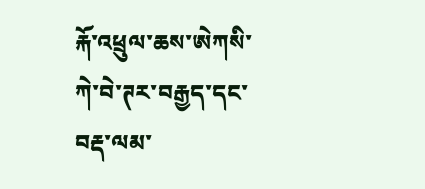རྐོ་འཕྲུལ་ཆས་ཨེཀསི་ཀེ་བེ་ཊར་བརྒྱད་དང་ བརྡ་ལམ་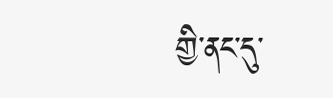གྱི་ནང་དུ་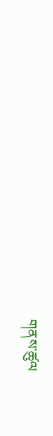གནས་ཚུལ